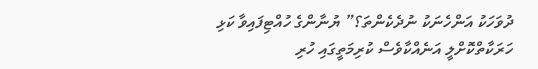ދުވަހަކު އަންހެނަކު ނުދެކެންތަ؟” ޔުނާންގެ ހުއްޓިފައިވާ ކަޅި ހަރަކާތްކޮށްލީ އަނެއްކާވެސް ކުރިމަތީގައި ހުރި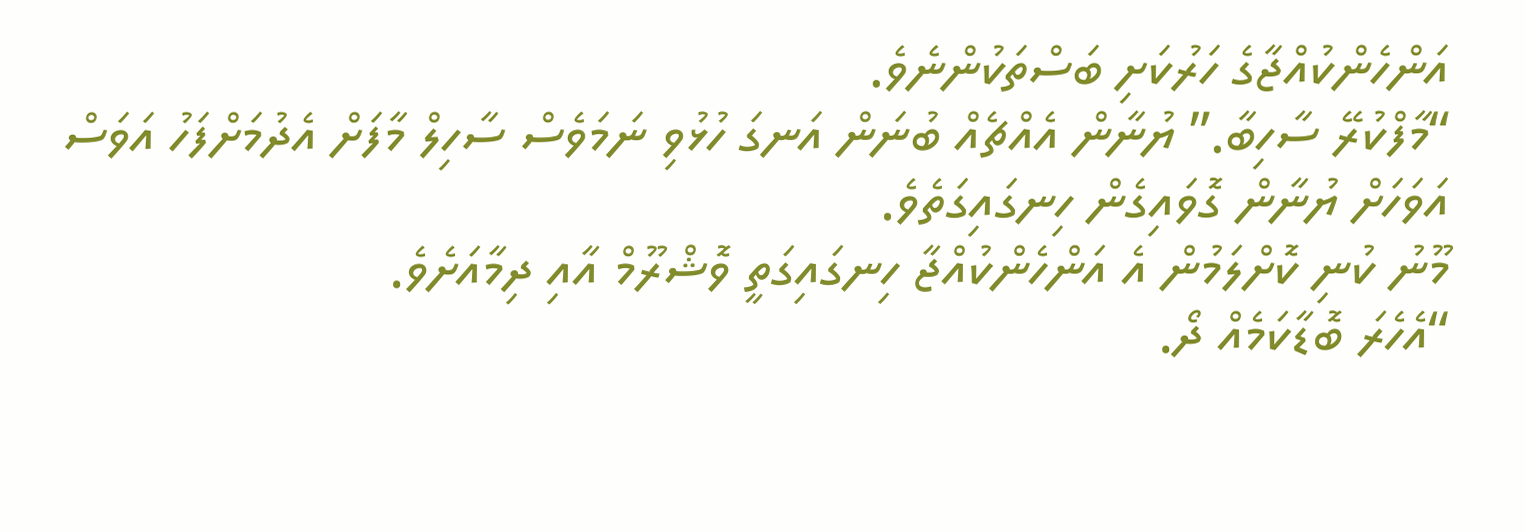އަންހެންކުއްޖާގެ ހަރުކަށި ބަސްތަކުންނެވެ.
“މާފްކުރޭ ސާހިބާ.” ޔުނާން އެއްޗެއް ބުނަން އަނގަ ހުޅުވި ނަމަވެސް ސާހިލް މާފަށް އެދުމަށްފަހު އަވަސް އަވަހަށް ޔުނާން ގޮވައިގެން ހިނގައިގަތެވެ.
މޫނު ކުނި ކޮށްލަމުން އެ އަންހެންކުއްޖާ ހިނގައިގަތީ ވޮޝްރޫމް އާއި ދިމާއަށެވެ.
“އެހެރަ ބޮޑާކަމެއް ދޯ.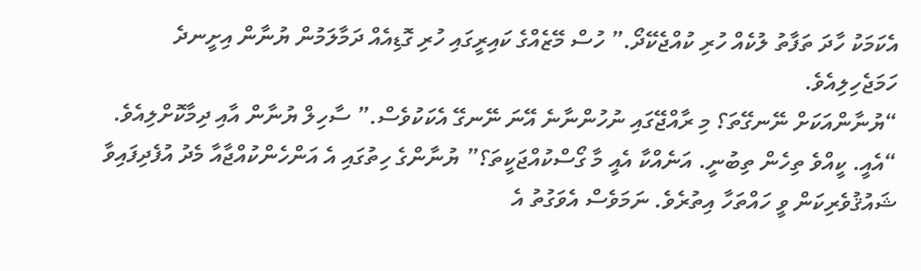އެކަމަކު ހާދަ ތަފާތު ލުކެއް ހުރި ކުއްޖެކޭދޯ.” ހުސް މޭޒެއްގެ ކައިރީގައި ހުރި ގޮޑިއެއް ދަމާލަމުން ޔުނާން އިށީނދެ ހަމަޖެހިލިއެވެ.
“ޔުނާންއަކަށް ނޭނގޭތަ؟ މި ރާއްޖޭގައި ނުހުންނާނެ އޭނަ ނޭނގޭ އެކަކުވެސް.” ސާހިލް ޔުނާން އާއި ދިމާކޮށްލިއެވެ.
“އެއީ. ކީއްވެ ތިހެން ތިބުނީ. އަނެއްކާ އެއީ މާ ގޯސްކުއްޖަކީތަ؟” ޔުނާންގެ ހިތުގައި އެ އަންހެންކުއްޖާއާ މެދު އުފެދިފައިވާ ޝައުޤުވެރިކަން ވީ ހައްތަހާ އިތުރެވެ. ނަމަވެސް އެވަގުތު އެ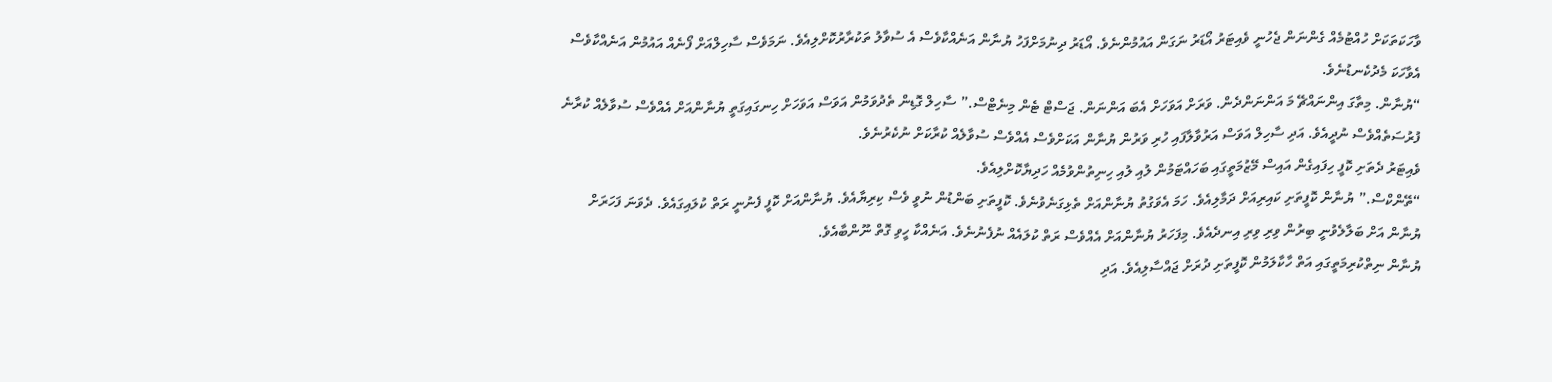ވާހަކަތަކަށް ހުއްޓުމެއް ގެންނަން ޖެހުނީ ވެއިޓަރު އޯޑަރު ނަގަން އައުމުންނެވެ. އޯޑަރު ދިނުމަށްފަހު ޔުނާން އަނެއްކާވެސް އެ ސުވާލު ތަކުރާރުކޮށްލިއެވެ. ނަމަވެސް ސާހިލްއަށް ފޯނެއް އައުމުން އަނެއްކާވެސް އެވާހަކަ މެދުކެނޑުނެވެ.
“ޔުނާން. މިތާގަ އިންނައްޗޭ މަ އަންނަންދެން. ވަރަށް އަވަހަށް އެބަ އަންނަން. ޖަސްޓް ޓެން މިނެޓްސް.” ސާހިލް ގޮޑިން ތެދުވަމުން އަވަސް އަވަހަށް ހިނގައިގަތީ ޔުނާންއަށް އެއްވެސް ސުވާލެއް ކުރާނެ ފުރުސަތެއްވެސް ނުދީއެވެ. އަދި ސާހިލް އަވަސް އަރުވާލާފައި ހުރި ވަރުން ޔުނާން އަކަށްވެސް އެއްވެސް ސުވާލެއް ކުރާކަށް ނުކެރުނެވެ.
ވެއިޓަރު ދެތަށި ކޮފީ ހިފައިގެން އައިސް މޭޒުމަތީގައި ބަހައްޓަމުން ލުއި ލުއި ހިނިތުންވުމެއް ހަދިޔާކޮށްލިއެވެ.
“ތޭންކްސް.” ޔުނާން ކޮފީތަށި ކައިރިއަށް ދަމާލިއެވެ. ހަމަ އެވަގުތު ޔުނާންއަށް ތެޅިގަނެވުނެވެ. ކޮފީތަށި ބަންޑުން ނުވީ ވެސް ކިރިޔާއެވެ. ޔުނާންއަށް ކޮފީ ފެނުނީ ރަތް ކުލައިގައެވެ. ދެވަނަ ފަހަރަށް ޔުނާން އަށް ބަލާލެވުނީ ބިރުން ވިރި ވިރި އިނދެއެވެ. މިފަހަރު ޔުނާންއަށް އެއްވެސް ރަތް ކުލައެއް ނުފެނުނެވެ. އަނެއްކާ ހީވި ގޮތް ނޫންބާއެވެ.
ޔުނާން ނިތްކުރިމަތީގައި އަތް ހާކާލަމުން ކޮފީތަށި ދުރަށް ޖައްސާލިއެވެ. އަދި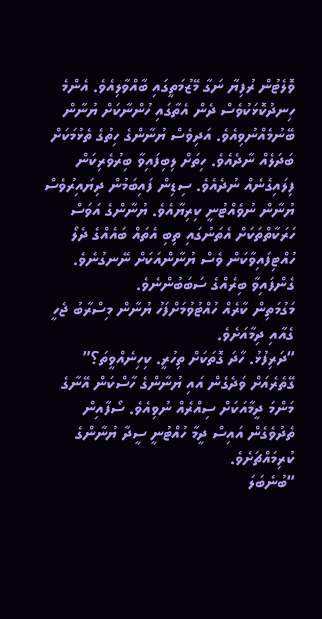ވޮލެޓުން ރުފިޔާ ނަގާ މޭޒުމަތީގައި ބާއްވާލިއެވެ. އެންމެ ހިނދުކޮޅަކުވެސް ދެން އެތާގައި ހުންނާކަށް ޔުނާން ބޭނުމެއްނުވިއެވެ. އަދިވެސް ޔުނާންގެ ހިތުގެ ތެޅުމަކަށް ބަދަލެއް ނާދެއެވެ. ހިތަށް ލިބިފައިވާ ބިރުވެރިކަން ފިލައިގެނެއް ނުދެއެވެ. ސިޑިން ފައިބަމުން ދިޔައިރުވެސް ޔުނާން ނުވެއްޓުނީ ކިރިޔާއެވެ. ޔުނާންގެ އަވަސް ހަރަކާތްތަކަށް އެތަނުގައި ތިބި އެތައް ބައެއްގެ ދެލޯ ހުއްޓިފައިވާކަން ވެސް ޔުނާންއަކަށް ނޭނގުނެވެ. ގެންފައިވާ ބިރެއްގެ ސަބަބުންނެވެ.
މަގުމަތިން ކާރެއް ހުއްޓުވުމަށްފަހު ޔުނާން މިސްރާބު ޖެހީ ގެއާއި ދިމާއަށެވެ.
“ދަރިފުޅު. ހާދަ ގޮތަކަށް ތިހުރީ. ކިހިނެއްވީތަ؟” ގޭތެރެއަށް ވަދެގެން އައި ޔުނާންގެ ހާސްކަން އޭނާގެ މަންމަ ދީމާއަކަށް ސިއްރެއް ނުވިއެވެ. ސޯފާއިން ތެދުވެގެން އައިސް ދީމާ ހުއްޓުނީ ސީދާ ޔުނާންގެ ކުރިމައްޗަށެވެ.
“ބުނެބަލަ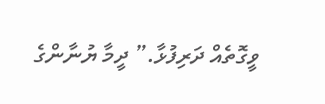ވީގޮތެއް ދަރިފުޅާ.” ދީމާ ޔުނާންގެ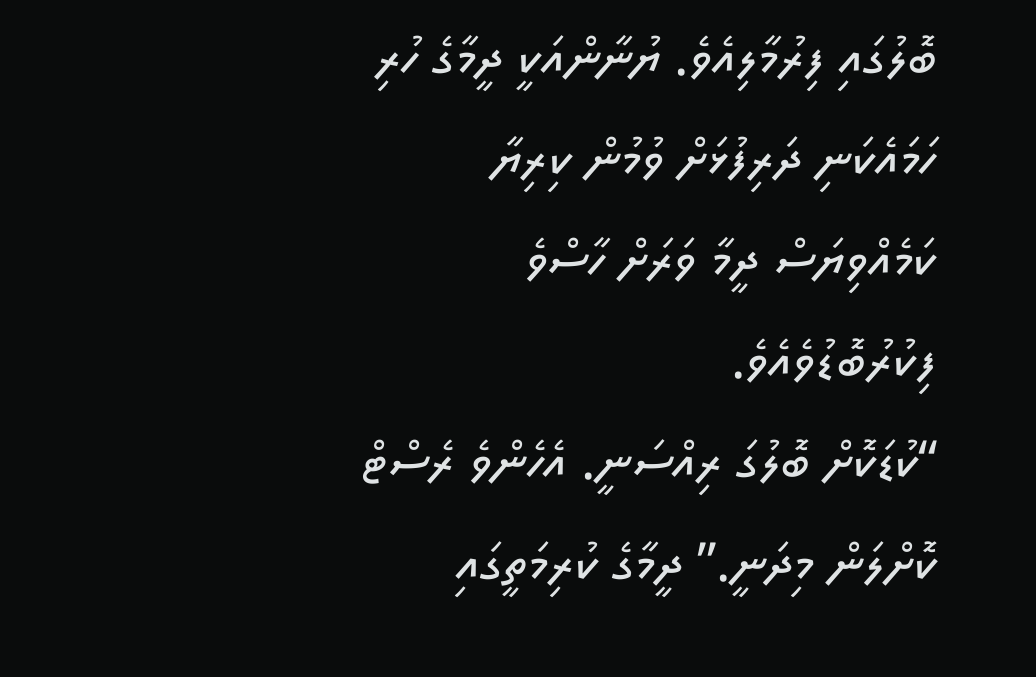ބޮލުގައި ފިރުމާލިއެވެ. ޔުނާންއަކީ ދީމާގެ ހުރި ހަމައެކަނި ދަރިފުޅަށް ވުމުން ކިރިޔާ ކަމެއްވިޔަސް ދީމާ ވަރަށް ހާސްވެ ފިކުރުބޮޑުވެއެވެ.
“ކުޑަކޮށް ބޮލުގަ ރިއްސަނީ. އެހެންވެ ރެސްޓް ކޮށްލަން މިދަނީ.” ދީމާގެ ކުރިމަތީގައި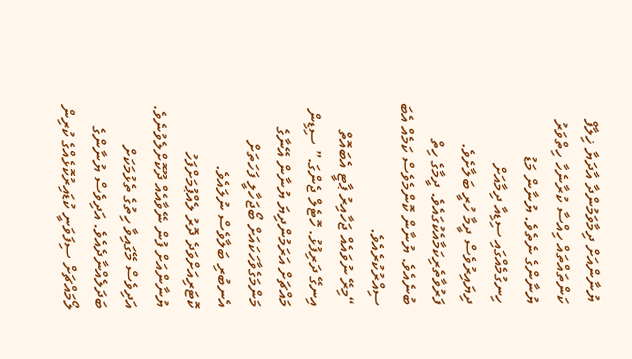ޔުނާންއަށް ދިމާވަމުންދާ އާދަޔާ ޚިލާފް ކަންތައްތައް ހިއްސާ ކުރާނެހާ ހިތްވަރު ޔުނާންގެ ނެތެވެ. ޔުނާން މަޑު ހިނގުމެއްގައި ސިޑިއާ ދިމާއަށް ދިޔައިރުވެސް ދީމާ ހުރީ ބަލާށެވެ. ފަރުވާތެރިކަމާއެކުގައެވެ. ދީމާގެ ހިތް ބުނެއެވެ. ޔުނާން ކޮންމެވެސް ކަމެއް އެބަ ސިއްރުކުރެއެވެ.
“މިރޭ ނުވައެއް ޖަހާއިރު ޕާޓީ އެބައޮތް އިނގޭ ދަރިފުޅު. ހޮޓެލް ޖެންގަ.” ސިޑިން މައްޗަށް އަރަމުންދިޔަ ޔުނާން އޭނާގެ މަންމަގެވާހަކައަށް ބޯޖަހާލީ ފަހަތަށް އެނބުރި ބަލާވެސް ނުލައެވެ.
ކޮޓަރިއަށްވަދެ ދޮރު ލެއްޕުމަށްފަހު ޔުނާންއަށް ފުން ނޭވާއެއް ދޫކޮށްލެވުނެވެ. އަދިވެސް މޭގައިވާ ހިތުގެ ތެޅުމަކަށް ބަދަލެއްނާދެއެވެ. އަދިވެސް ޔުނާންގެ ލޯމައްޗަށް ސިފަވަނީ ކުޑައިރުކޮޅެއްގެ ކުރިން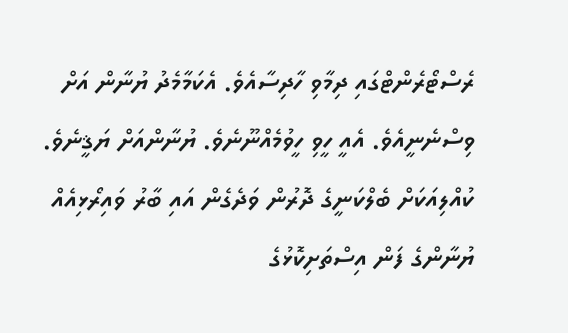ރެސްޓޯރެންޓްގައި ދިމާވި ހާދިސާއެވެ. އެކަމާމެދު ޔުނާން އަށް ވިސްނެނީއެވެ. އެއީ ހީވި ހީވުމެއްނޫނެވެ. ޔުނާންއަށް ޔަޤީނެވެ.
ކުއްލިއަކަށް ބެލްކަނީގެ ދޮރުން ވަދެގެން އައި ބާރު ވައިރޯޅިއެއް ޔުނާންގެ ފަން އިސްތަށިކޮޅުގެ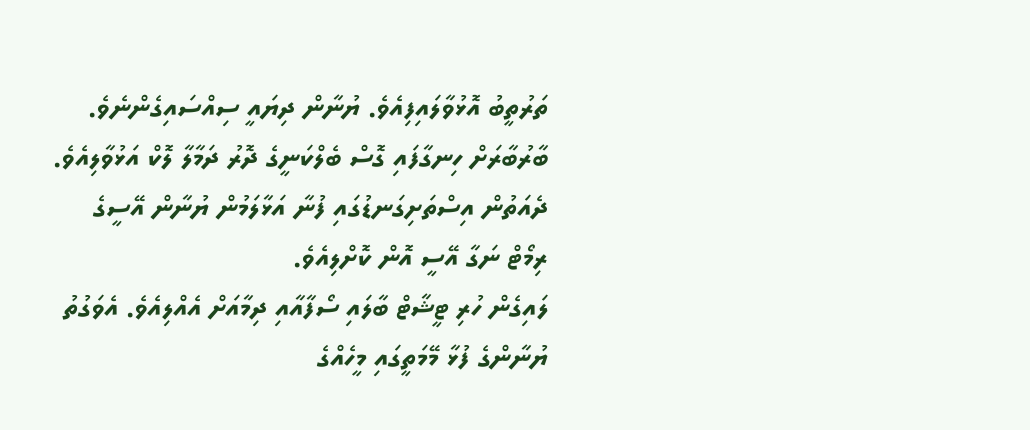ތަރުތީބު އޮޅުވާލައިފިއެވެ. ޔުނާން ދިޔައީ ސިއްސައިގެންނެވެ. ބާރުބާރަށް ހިނގާފައި ގޮސް ބެލްކަނީގެ ދޮރު ދަމާލާ ލޮކް އަޅުވާލިއެވެ. ދެއަތުން އިސްތަށިގަނޑުގައި ފުނާ އަޅާލަމުން ޔުނާން އޭސީގެ ރިމޯޓް ނަގާ އޭސީ އޮން ކޮށްލިއެވެ.
ލައިގެން ހުރި ޓީޝާޓް ބާލައި ސޯފާއާއި ދިމާއަށް އެއްލިއެވެ. އެވަގުތު ޔުނާންގެ ފުޅާ މޭމަތީގައި މީހެއްގެ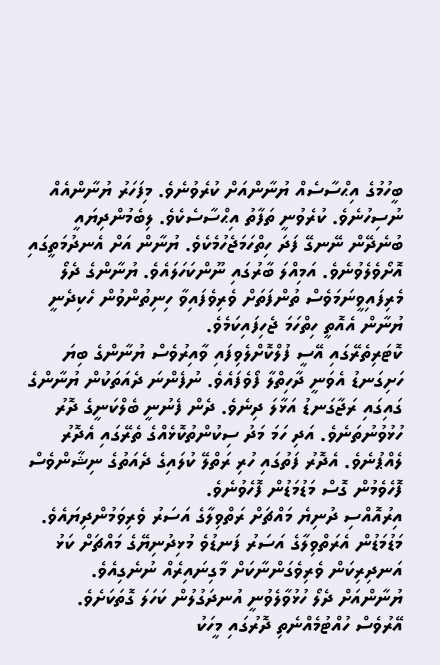ބީހުމުގެ އިޙްސާސެއް ޔުނާންއަށް ކުރެވުނެވެ. މިފަހަރު ޔުނާންއެއް ނުސިހުނެވެ. ކުރެވުނީ ތަފާތު އިޙްސާސެކެވެ. ލިބެމުންދިޔައީ ބުނެދޭން ނޭނގޭ ފަދަ ހިތްހަމަޖެހުމެކެވެ. ޔުނާން އަށް އެނދުމަތީގައި އޮށޯވެލެވުނެވެ. އަމިއްލަ ބާރުގައި ނޫންކަހަލައެވެ. ޔުނާންގެ ދެލޯ މެރިފައިވީނަމަވެސް ތުންފަތަށް ވެރިވެފައިވާ ހިނިތުންވުން ހެކިދެނީ ޔުނާން އެއޮތީ ހިތްހަމަ ޖެހިފައިކަމެވެ.
ކޮޓަރިތެރޭގައި އޭސީ ފުލްކޮށްލެވިފައި ވާއިރުވެސް ޔުނާންގެ ބިޔަ ހަށިގަނޑު އެވަނީ ދާހިތްލާ ފޯވެފައެވެ. ނުފެންނަ ދެއަތަކުން ޔުނާންގެ ގައިގައި ރަޖާގަނޑު އަޅާލަ ދިނެވެ. ދެން ފެނުނީ ބެލްކަނީގެ ދޮރު ހުޅުވުނުތަނެވެ. އަދި ހަމަ މަދު ސިކުންތުކޮޅެއްގެ ތެރޭގައި އެދޮރު ލެއްޕުނެވެ. އެދޮރު ފަތުގައި ހުރި ރަތްލޭ ކުލައިގެ ދެއަތުގެ ނިޝާންވެސް ފޮހެވެމުން ގޮސް މަޑުމަޑުން ފޮހެވުނެވެ.
އިރުއޮއްސި ދުނިޔެ މައްޗަށް ރަތްވިލާގެ އަސަރު ވެރިވަމުންދިޔައެވެ. މަޑުމަޑުން އެރަތްވިލާގެ އަސަރު ފަނޑުވެ މުޅިދުނިޔޭގެ މައްޗަށް ކަޅު އަނދިރިކަން ވެރިވެގަންނާކަށް މާގިނައިރެއް ނުނެގިއެވެ.
ޔުނާންއަށް ދެލޯ ހުޅުވާލެވުނީ އުނދަގުލުން ކަހަލަ ގޮތަކަށެވެ. އޭރުވެސް ހުއްޓުމެއްނެތި ދޮރުގައި މީހަކު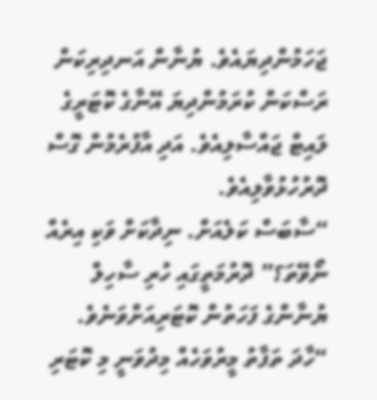ޖަހަމުންދިޔައެވެ. ޔުނާން އަނދިރިކަން ރަސްކަން ކުރަމުންދިޔަ އޭނާގެ ކޮޓަރީގެ ލައިޓް ޖައްސާލިއެވެ. އަދި އާފުރެމުން ގޮސް ދޮރުހުޅުވާލިއެވެ.
“ސާބަސް ކަލެއަށް. ނިދާކަށް ވަކި އިރެއް ނޯވޭތަ؟” ދޮރުމަތީގައި ހުރި ސާހިލް ޔުނާންގެ ފަހަތުން ކޮޓަރިއަށްވަނެވެ.
“ހާދަ ތަފާތު މީރުވަހެއް މިދުވަނީ މި ކޮޓަރި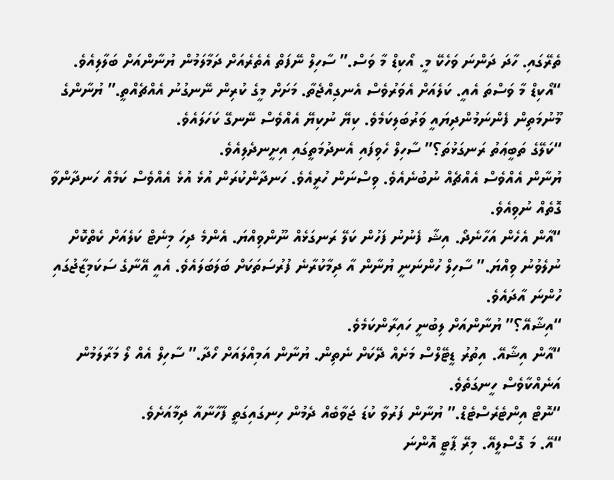ތެރޭގައި. ހާދަ ދަންނަ ވަހެކޭ މީ. އޯކިޑް މާ ވަސް.” ސާހިލް ނޭފަތް އެތެރެއަށް ދަމާލަމުން ޔުނާންއަށް ބަލާލިއެވެ.
“އޯކިޑް މާ ވަސްތަ އެއީ. ކަލެއަށް އެވަރުވެސް އެނގިއްޖެތާ. މަށަށް މީގެ ކުރިން ނޭނގުނު އެއްޗެއްތީ.” ޔުނާންގެ މޫނުމަތިން ފެންނަމުންދިޔައީ ވަރުބަލިކަމެވެ. ކިޔޭ ނުކިޔޭ އެއްވެސް ނޭނގޭ ކަހަލައެވެ.
“ކަލޭގެ ތަބީޢަތު ރަނގަޅުތަ؟” ސާހިލް ހެވިފައި އެނދުމަތީގައި އިށީނދެލިއެވެ.
ޔުނާން އެއްވެސް އެއްޗެއް ނުބުނެއެވެ. ވިސްނަން ހުރީއެވެ. ހަނދާންކުރަން އުޅެ އުޅެ އެއްވެސް ކަމެއް ހަނދާންވާ ގޮތެއް ނުވިއެވެ.
“އާން އެހެން އަހާނެދޯ. އިޝާ ފެނުނު ފަހުން ކަލޭ ރަނގަޅެއް ނޫންވިއްޔަ. އެންމެ ދިހަ މިނެޓް ކަލެއަށް ކެތްކޮށް ނުލެވުނު ވިއްޔަ.” ސާހިލް ހުންނަނީ ޔުނާން އާ ދިމާކުރާނެ ފުރުސަތަކަށް ބަލަބަލައެވެ. އެއީ އޭނާގެ ސަކަމިޒާޖުގައި ހުންނަ އާދައެވެ.
“އިޝާއޭ؟” ޔުނާންއަށް ލިބުނީ ހައިރާންކަމެވެ.
“އާން އިޝާއޭ. އިތުރު ޑީޓޭލްސް މަށެއް ދޭކަށް ނެތިން. ޔުނާން އަމިއްލައަށް ހޯދާ.” ސާހިލް އެއް ލޯ މަރާލަމުން އަނެއްކާވެސް ހީނގަތެވެ.
“ނޮޓް އިންޓެރެސްޓެޑް.” ޔުނާން ފަރުވާ ކުޑަ ޖަވާބެއް ދެމުން ހިނގައިގަތީ ފާހާނާއާ ދިމާއަށެވެ.
“އޭ. މަ ގޮސްލީއޭ. މިރޭ ޕާޓީ އޮންނަ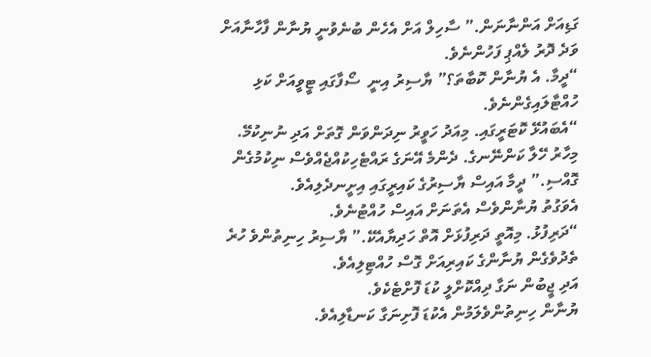ގަޑިއަށް އަންނާނަން.” ސާހިލް އަށް އެހެން ބުނެވުނީ ޔުނާން ފާހާނާއަށް ވަދެ ދޮރު ލެއްޕި ފަހުންނެވެ.
“ދީމާ. އެ ޔުނާން ކޮބާތަ؟” ޔާސިރު އިނީ  ސޯފާގައި ޓީވީއަށް ކަޅި ހުއްޓާލައިގެންނެވެ.
“އެބައުޅޭ ކޮޓަރީގައި. މިއަދު ހަވީރު ނިދަންވަން ގޮތަށް އަދި ނުނިކުމޭ. މިހާރު ހޭލާ ކަންނޭނގެ. ދެންމެ އޭނަގެ ރައްޓެހިކުއްޖެއްވެސް ނިކުމުގެން ގޮއްސި.” ދީމާ އައިސް ޔާސިރުގެ ކައިރީގައި އިށީނދެލިއެވެ.
އެވަގުތު ޔުނާންވެސް އެތަނަށް އައިސް ހުއްޓުނެވެ.
“ދަރިފުޅު. މިއޮތީ ދަރިފުޅަށް އޮތް ހަދިޔާއެކޭ.” ޔާސިރު ހިނިތުންވެ ހުރެ ތެދުވެގެން ޔުނާންގެ ކައިރިއަށް ގޮސް ހުއްޓިލިއެވެ.
އަދި ޖީބުން ނަގާ ދިއްކޮށްލީ ކުޑަ ފޮށްޓެކެވެ.
ޔުނާން ހިނިތުންވެލަމުން އެކުޑަ ފޮށިނަގާ ކަނޑާލިއެވެ.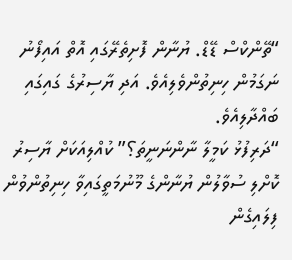“ތޭންކްސް ޑޭޑް. ޔުނާން ފޮށިތެރޭގައި އޮތް އައިފޯނު ނަގަމުން ހިނިތުންވެލިއެވެ. އަދި ޔާސިރުގެ ގައިގައި ބައްދާލިއެވެ.
“ދަރިފުޅު ކަމީލާ ނާންނަނީތަ؟” ކުއްލިއަކަށް ޔާސިރު ކޮށްލި ސުވާލުން ޔުނާންގެ މޫނުމަތީގައިވާ ހިނިތުންވުން ފިލައިގެން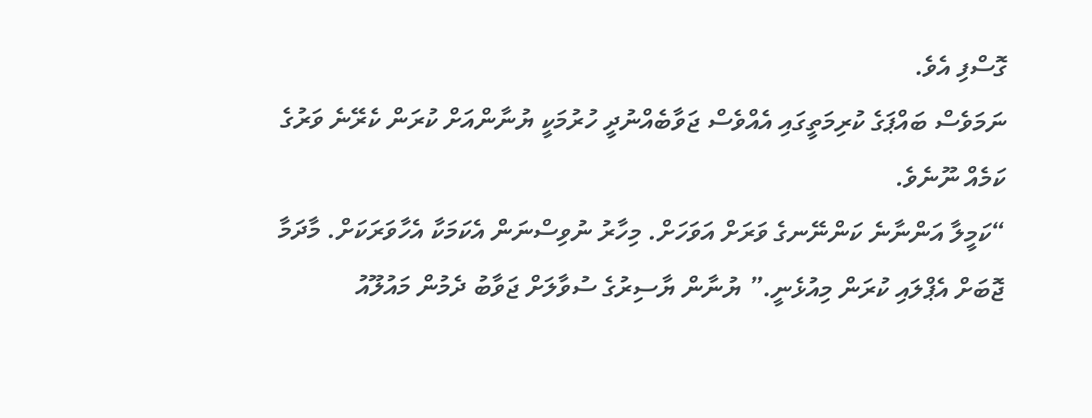ގޮސްފި އެވެ.
ނަމަވެސް ބައްޕަގެ ކުރިމަތީގައި އެއްވެސް ޖަވާބެއްނުދީ ހުރުމަކީ ޔުނާންއަށް ކުރަން ކެރޭނެ ވަރުގެ ކަމެއް ނޫނެވެ.
“ކަމީލާ އަންނާނެ ކަންނޭނގެ ވަރަށް އަވަހަށް. މިހާރު ނުވިސްނަން އެކަމަކާ އެހާވަރަކަށް. މާދަމާ ޖޮބަށް އެޕްލައި ކުރަން މިއުޅެނީ.” ޔުނާން ޔާސިރުގެ ސުވާލަށް ޖަވާބު ދެމުން މައުލޫއު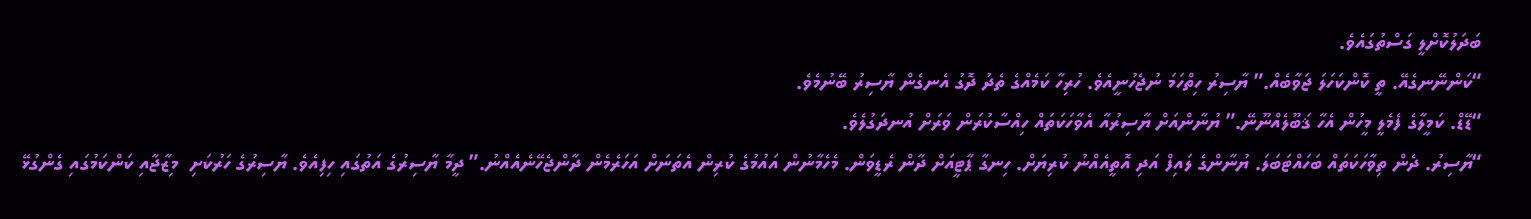ބަދަލުކޮށްލީ ގަސްތުގައެވެ.
“ކަންނޭނގެއޭ. ތީ ކޮންކަހަލަ ޖަވާބެއް.” ޔާސިރު ހިތްހަމަ ނުޖެހުނީއެވެ. ހުރިހާ ކަމެއްގެ ތެދު ދޮގު އެނގެން ޔާސިރު ބޭނުމެވެ.
“ޑޭޑް. ކަމީލާގެ ފެމެލީ މީހުން އެހާ ޤަބޫލެއްނޫނޭ.” ޔުނާންއަށް ޔާސިރުއާ އެވާހަކަތައް ހިއްސާކުރަން ވަރަށް އުނދަގުލެވެ.
“ޔާސިރު. ދެން ތިވާހަކަތައް ބަހައްޓަބަލަ. ޔުނާންގެ ލައިފް އަދި އޮތީއެއްނު ކުރިޔަށް. ހިނގާ ޕާޓީއަށް ދާން ރެޑީވަން. މެހެމާނުން އައުމުގެ ކުރިން އެތަނަށް އަހަރެމެން ދާންޖެހޭނެއެއްނު.” ދީމާ ޔާސިރުގެ އަތުގައި ހިފިއެވެ. ޔާސިރުގެ ހަރުކަށި  މިޒާޖާއި ކަންކަމުގައި ގެންގުޅޭ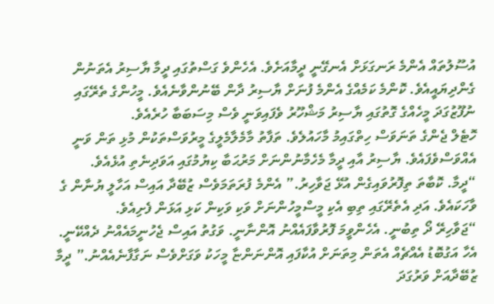އުސޫލުތައް އެންމެ ރަނގަޅަށް އެނގޭނީ ދީމާއަށެވެ. އެހެންވެ ގަސްތުގައި ދީމާ ޔާސިރު އެތަނުން ގެންދިޔައީއެވެ. ކޮންމެ ކަމެއްގެ އެންމެ ފުނަށް ޔާސިރު ދާން ބޭނުންވާނެއެވެ. މީހުންގެ ތެރޭގައި ނުފޫޒުގަދަ މީހެއްގެ ގޮތުގައި ޔާސިރު މަޝްހޫރު ވެފައިވަނީ ވެސް މިސަބަބާ ހުރެއެވެ.
ހޮޓެލް ޖެންގެ ތަނަވަސް ހިތްގައިމު މާހައުލެވެ. ތަފާތު މާމެލާމެލީގެ މީރުވަސްތަކުން މުޅި ތަން ވަނީ އެއްވަސްވެފައެވެ. ޔާސިރު އާއި ދީމާ މެހެމާނުންނަށް މަރުޙަބާ ކިޔުމުގައި އަވަދިނެތި އުޅެއެވެ.
“ދީމާ. ކޮބާތަ ތިފޮރުވައިގެން އުޅޭ ޖަވާހިރު.” އެންމެ ފުރަތަމަވެސް ޒުބޭދާ އައިސް އަހާލީ ޔުނާން ގެ ވާހަކައެވެ. އަދި އެތެރޭގައި ތިބި އެކި މީސްމީހުންނަށް ވަކި ވަކިން ކަޅި އަޅަން ފެށިއެވެ.
“ޖަވާހިރޭ ދޯ ތިބުނީ. އެހެންވީމަ ފޮރުވާފައެއްނު އޮންނާނީ. ވަގުތު އައިސް ޖެހުނީމައެއްނު ދެއްކޭނީ. އެހާ އަގުބޮޑު އެއްޗެއް އެތަން މިތަނަށް އުކާފައި އޮންނަންޏާ މީހަކު ވަގަށްވެސް ނަގާފާނެއެއްނު.” ދީމާ ޒުބޭދާއަށް ވަރުގަދަ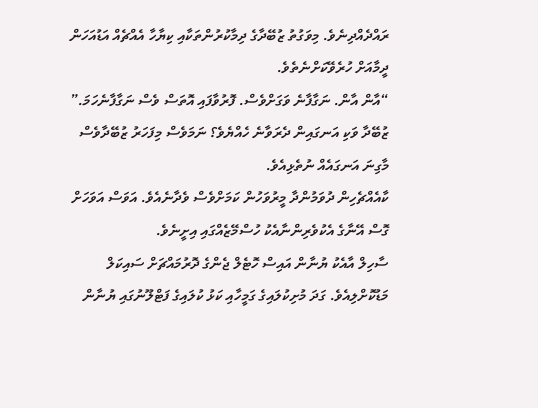ރައްދެއްދިނެވެ. މިވަގުތު ޒުބޭދާގެ ދިމާކުރުންތަކާއި ކިޔާހާ އެއްޗެއް އަޑުއަހަން ދީމާއަށް ހުރެވޭކަށްނެތެވެ.
“އާން އާން. ނަގާފާނެ ވަގަށްވެސް. ފޮރުވާފައި އޮތަސް ވެސް ނަގާފާނެހަމަ.” ޒުބޭދާ ވަކި އަނގައިން ދެރަވާނެ ހެއްޔެވެ؟ ނަމަވެސް މިފަހަރު ޒުބޭދާވެސް މާގިނަ އަނގައެއް ނުތެޅިއެވެ.
ކާއެއްޗެހިން ދުވަމުންދާ މީރުވަހުން ކަމަށްވެސް ވެދާނެއެވެ. އަވަސް އަވަހަށް ގޮސް އޭނާގެ އެކުވެރިންނާއެކު ހުސްމޭޒެއްގައި އިށީނެވެ.
ސާހިލް އާއެކު ޔުނާން އައިސް ހޮޓެލް ޖެންގެ ދޮރުމައްޗަށް ސައިކަލް މަޑުކޮށްލިއެވެ. ގަދަ މުށިކުލައިގެ ގަމީހާއި ކަޅު ކުލައިގެ ފަޓްލޫނުގައި ޔުނާން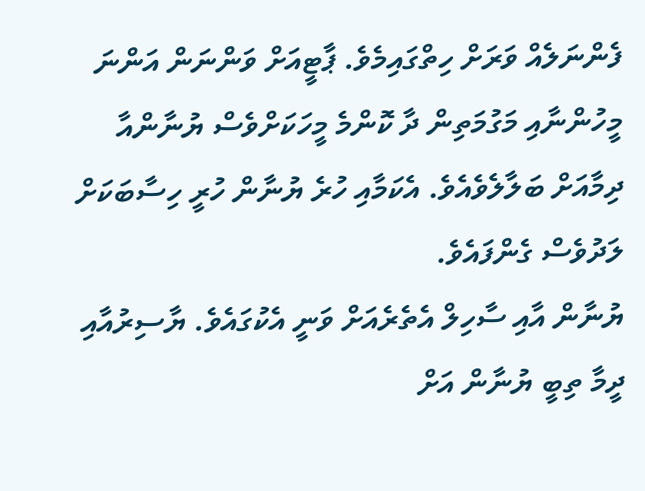ފެންނަލެއް ވަރަށް ހިތްގައިމެވެ. ޕާޓީއަށް ވަންނަން އަންނަ މީހުންނާއި މަގުމަތިން ދާ ކޮންމެ މީހަކަށްވެސް ޔުނާންއާ ދިމާއަށް ބަލާލެވެއެވެ. އެކަމާއި ހުރެ ޔުނާން ހުރީ ހިސާބަކަށް ލަދުވެސް ގެންފައެވެ.
ޔުނާން އާއި ސާހިލް އެތެރެއަށް ވަނީ އެކުގައެވެ. ޔާސިރުއާއި ދީމާ ތިބީ ޔުނާން އަށް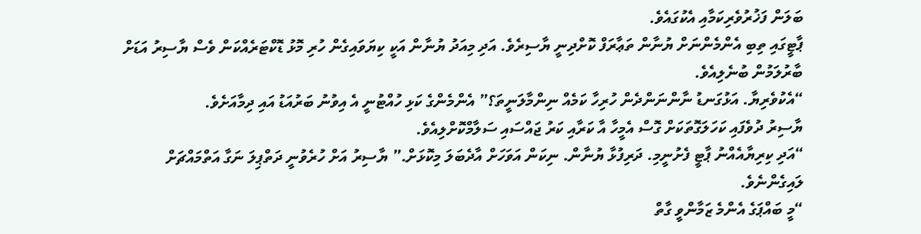ބަލަން ފަޚުރުވެރިކަމާއި އެކުގައެވެ.
ޕާޓީގައި ތިބި އެންމެންނަށް ޔުނާން ތަޢާރަފް ކޮށްދިނީ ޔާސިރެވެ. އަދި މިއަދު ޔުނާން އަކީ ކިޔަވައިގެން ހުރި މޮޅު ޑޮކްޓަރެއްކަން ވެސް ޔާސިރު އަޑަށް  ބާރުލަމުން ބުނެލިއެވެ.
“އެކުވެރިޔާ. އަޅުގަނޑު ނާންނަންދެން ހުރިހާ ކަމެއް ނިންމާލަނީތަ؟” އެންމެންގެ ކަޅި ހުއްޓުނީ އެ އިވުނު ބަރުއަޑު އައި ދިމާއަށެވެ.
ޔާސިރު ދުވެފައި ކަހަލަގޮތަކަށް ގޮސް އެމީހާ އާ ކަރާއި ކަރު ޖައްސައި ސަލާމްކޮށްލިއެވެ.
“އަދި ކިރިޔާއެއްނު ޕާޓީ ފެށުނީމި. ދަރިފުޅާ ޔުނާން. ނިކަން އަވަހަށް އާދެބަލަ މިކޮޅަށް.” ޔާސިރު އަށް ހުރެވުނީ ދަތްޕިލަ ނަގާ އަތްމައްޗަށް ލައިގެންނެވެ.
“މީ ބައްޕަގެ އެންމެ ޒަމާންވީ ގާތް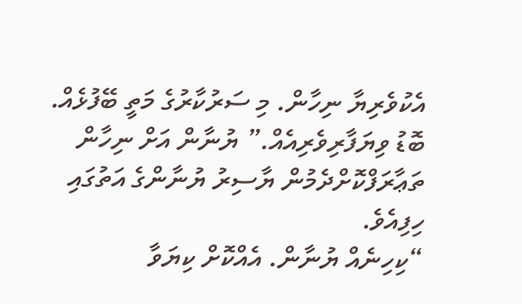އެކުވެރިޔާ ނިހާން. މި ސަރުކާރުގެ މަތީ ބޭފުޅެއް. ބޮޑު ވިޔަފާރިވެރިއެއް.” ޔުނާން އަށް ނިހާން ތަޢާރަފްކޮށްދެމުން ޔާސިރު ޔުނާންގެ އަތުގައި ހިފިއެވެ.
“ކިހިނެއް ޔުނާން. އެއްކޮށް ކިޔަވާ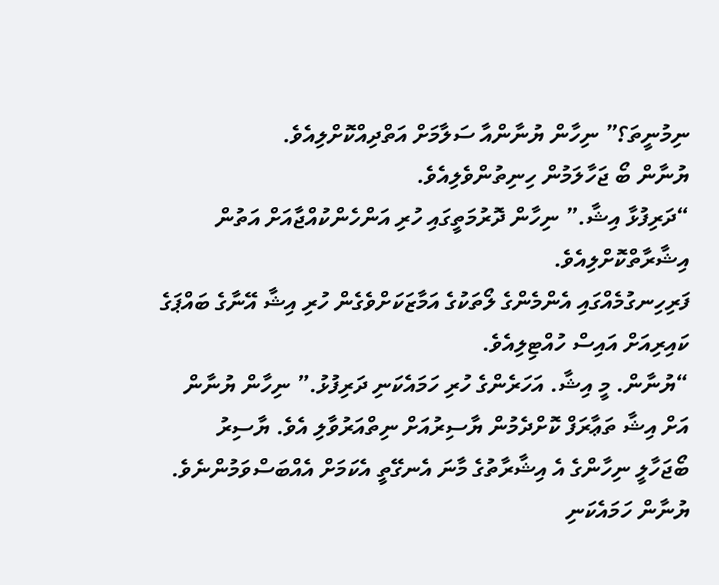ނިމުނީތަ؟” ނިހާން ޔުނާންއާ ސަލާމަށް އަތްދިއްކޮށްލިއެވެ.
ޔުނާން ބޯ ޖަހާލަމުން ހިނިތުންވެލިއެވެ.
“ދަރިފުޅާ އިޝާ.” ނިހާން ދޮރުމަތީގައި ހުރި އަންހެންކުއްޖާއަށް އަތުން އިޝާރާތްކޮށްލިއެވެ.
ފަރިހިނގުމެއްގައި އެންމެންގެ ލޯތަކުގެ އަމާޒަކަށްވެގެން ހުރި އިޝާ އޭނާގެ ބައްޕަގެ ކައިރިއަށް އައިސް ހުއްޓިލިއެވެ.
“ޔުނާން. މީ އިޝާ. އަހަރެންގެ ހުރި ހަމައެކަނި ދަރިފުޅު.” ނިހާން ޔުނާން އަށް އިޝާ ތަޢާރަފް ކޮށްދެމުން ޔާސިރުއަށް ނިތްއަރުވާލި އެވެ. ޔާސިރު ބޯޖަހާލީ ނިހާންގެ އެ އިޝާރާތުގެ މާނަ އެނގޭތީ އެކަމަށް އެއްބަސްވަމުންނެވެ.
ޔުނާން ހަމައެކަނި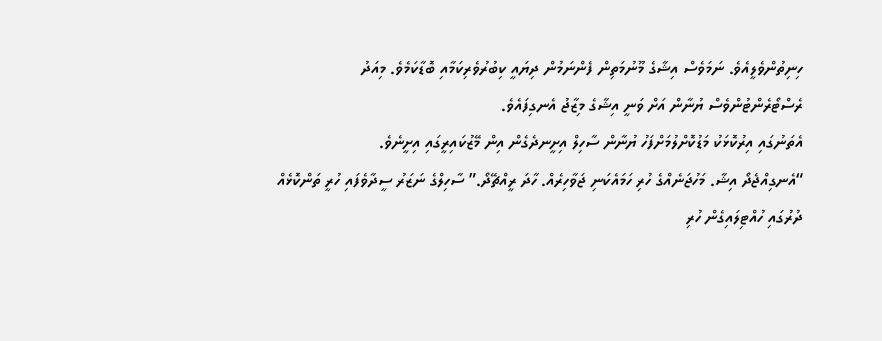ހިނިތުންވެލީއެވެ. ނަމަވެސް އިޝާގެ މޫނުމަތިން ފެންނަމުން ދިޔައީ ކިބުރުވެރިކަމާއި ބޮޑާކަމެވެ. މިއަދު ރެސްޓޯރެންޓުންވެސް ޔުނާން އަށް ވަނީ އިޝާގެ މިޒާޖު އެނގިފައެވެ.
އެތަނުގައި އިރުކޮޅަކު މަޑުކޮށްލުމަށްފަހު ޔުނާން ސާހިލް އިށީނދެގެން އިން މޭޒުކައިރީގައި އިށީނެވެ.
“އެނގިއްޖެދޯ އިޝާ. މަހުޖަނެއްގެ ހުރި ހަމައެކަނި ޖަވާހިރެއް. ހާދަ ރީއްޗޭދޯ.” ސާހިލްގެ ނަޒަރު ސީދާވެފައި ހުރީ ތަންކޮޅެއް ދުރުގައި ހުއްޓިލައިގެން ހުރި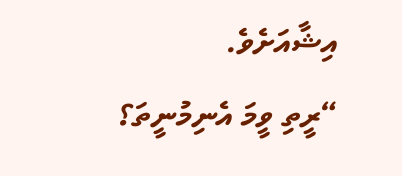އިޝާއަށެވެ.
“ރީތި ވީމަ އެނިމުނީތަ؟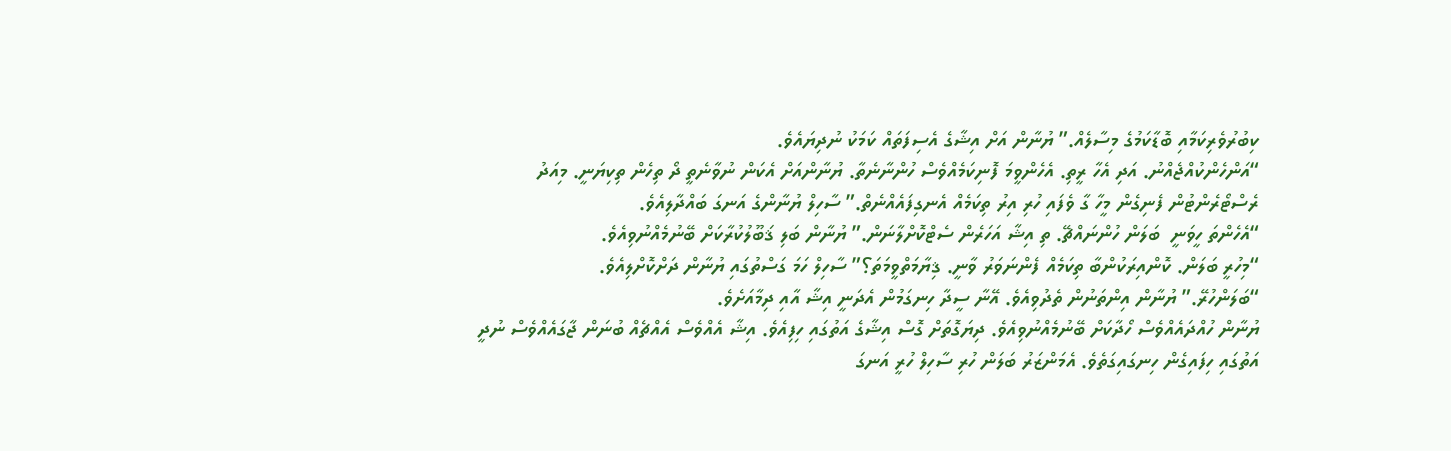ކިބުރުވެރިކަމާއި ބޮޑާކަމުގެ މިސާލެއް.” ޔުނާން އަށް އިޝާގެ އެސިފަތައް ކަމަކު ނުދިޔައެވެ.
“އަންހެންކުއްޖެއްނު. އަދި އެހާ ރީތި. އެހެންވީމަ ފޮނިކަމެއްވެސް ހުންނާނެތާ. ޔުނާންއަށް އެކަން ނުވާނެތީ ދޯ ތިހެން ތިކިޔަނީ. މިއަދު ރެސްޓޯރެންޓުން ފެނިގެން މީހާ ގާ ވެފައި ހުރި އިރު ތިކަމެއް އެނގިފައެއްނެތް.” ސާހިލް ޔުނާންގެ އަނގަ ބައްދާލިއެވެ.
“އެހެންތަ ހީވަނީ  ބަލަން ހުންނައްޗޭ. ތި އިޝާ އަހަރެން ސެޓްކޮށްލާނަން.” ޔުނާން ބަލި ޤަބޫލުކުރާކަށް ބޭނުމެއްނުވިއެވެ.
“މިހުރީ ބަލަން. ކޮންއިރަކުންބާ ތިކަމެއް ފެންނަވަރު ވާނީ. ޤިޔާމަތްވީމަތަ؟” ސާހިލް ހަމަ ގަސްތުގައި ޔުނާން ދަށްކޮށްލިއެވެ.
“ބަލަންހުރޭ.” ޔުނާން އިންތަނުން ތެދުވިއެވެ. އޭނާ ސީދާ ހިނގަމުން އެދަނީ އިޝާ އާއި ދިމާއަށެވެ.
ޔުނާން ހުއްދައެއްވެސް ހޯދާކަށް ބޭނުމެއްނުވިއެވެ. ދިޔަގޮތަށް ގޮސް އިޝާގެ އަތުގައި ހިފިއެވެ. އިޝާ އެއްވެސް އެއްޗެއް ބުނަން ޖާގައެއްވެސް ނުދީ އަތުގައި ހިފައިގެން ހިނގައިގަތެވެ. އެމަންޒަރު ބަލަން ހުރި ސާހިލް ހުރީ އަނގަ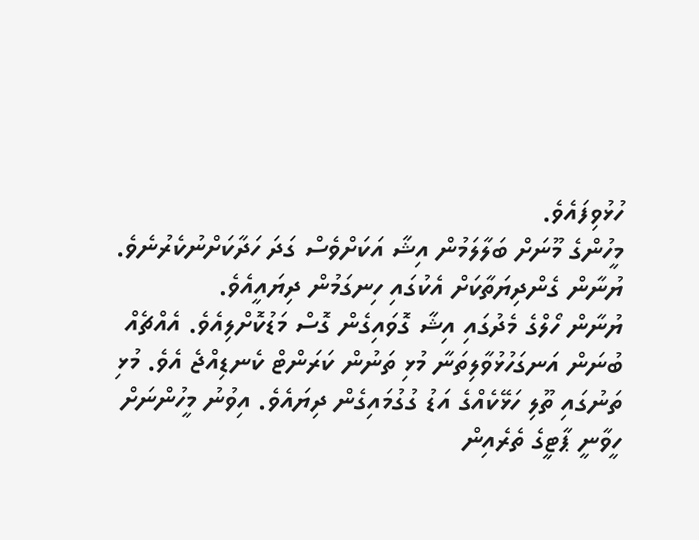ހުޅުވިފައެވެ.
މީހުންގެ މޫނަށް ބަލާލަމުން އިޝާ އަކަށްވެސް ގަދަ ހަދާކަށްނުކެރުނެވެ. ޔުނާން ގެންދިޔަތާކަށް އެކުގައި ހިނގަމުން ދިޔައީއެވެ.
ޔުނާން ހޯލްގެ މެދުގައި އިޝާ ގޮވައިގެން ގޮސް މަޑުކޮށްލިއެވެ. އެއްޗެއް ބުނަން އަނގަހުޅުވާލިތަނާ މުޅި ތަނުން ކަރަންޓް ކެނޑިއްޖެ އެވެ. މުޅި ތަނުގައި ތޫލި ހަޅޭކެއްގެ އަޑު ގުގުމައިގެން ދިޔައެވެ. އިވުނު މީހުންނަށް ހީވާނީ ޕާޓީގެ ތެރެއިން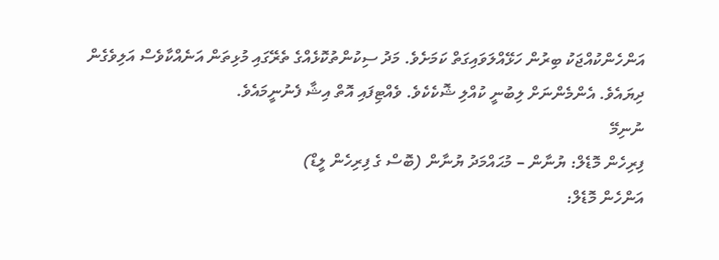އަންހެންކުއްޖަކު ބިރުން ހަޅޭއްލަވައިގަތް ކަމަށެވެ. މަދު ސިކުންތުކޮޅެއްގެ ތެރޭގައި މުޅިތަން އަނެއްކާވެސް އަލިވެގެން ދިޔައެވެ. އެންމެންނަށް ލިބުނީ ކުއްލި ޝޮކެކެވެ. ވެއްޓިފައި އޮތް އިޝާ ފެނުނީމައެވެ.
ނުނިމޭ
ފިރިހެން މޮޑެލް: ޔުނާން – މުޙައްމަދު ޔުނާން (ބޮސް ގެ ފިރިހެން ލީޑް)
އަންހެން މޮޑެލް: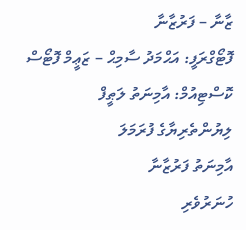ޒާނާ – ފަރުޒާނާ
ފޮޓޯގްރަފީ: އަޙްމަދު ސާމިޙް – ޒަޢީމް ފޮޓޯސް
ކޮސްޓިއުމް: އާމިނަތު ލަޠީފް
ލިޔުންތެރިޔާގެ ފުރަމަލަ
އާމިނަތު ފަރުޒާނާ
ހުނަރުވެރި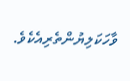ވާހަކަލިޔުންތެރިއެކެވެ.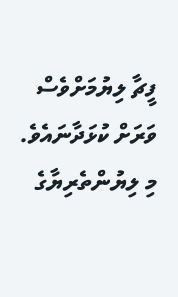ފީޗާ ލިޔުމަށްވެސް ވަރަށް ކުޅަދާނައެވެ.
މި ލިޔުންތެރިޔާގެ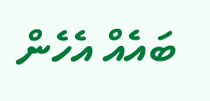ބައެއް އެހެން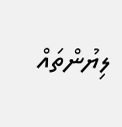ލިޔުންތައް